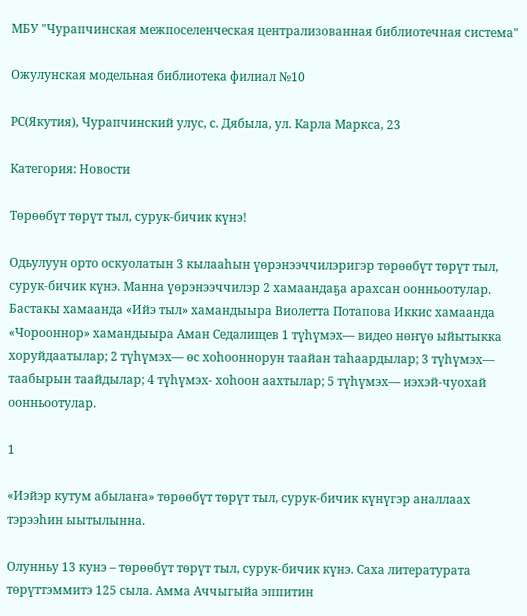МБУ "Чурапчинская межпоселенческая централизованная библиотечная система"

Ожулунская модельная библиотека филиал №10

РС(Якутия), Чурапчинский улус, с. Дябыла, ул. Карла Маркса, 23

Категория: Новости

Төрөөбүт төрүт тыл, сурук-бичик күнэ!

Одьулуун орто оскуолатын 3 кылааһын үөрэнээччилэригэр төрөөбүт төрүт тыл, сурук-бичик күнэ. Манна үөрэнээччилэр 2 хамаандаҕа арахсан оонньоотулар. Бастакы хамаанда «Ийэ тыл» хамандыыра Виолетта Потапова Иккис хамаанда «Чорооннор» хамандыыра Аман Седалищев 1 түһүмэх— видео нөҥүө ыйытыкка хоруйдаатылар; 2 түһүмэх— өс хоһооннорун таайан таһаардылар; 3 түһүмэх— таабырын таайдылар; 4 түһүмэх- хоһоон аахтылар; 5 түһүмэх— иэхэй-чуохай оонньоотулар.

1

«Иэйэр кутум абылаҥа» төрөөбүт төрүт тыл, сурук-бичик күнүгэр аналлаах тэрээһин ыытылынна.

Олунньу 13 кунэ – төрөөбүт төрүт тыл, сурук-бичик күнэ. Саха литературата төрүттэммитэ 125 сыла. Амма Аччыгыйа эппитин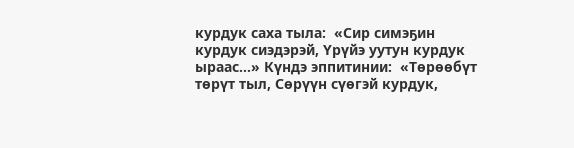курдук саха тыла:  «Сир симэҕин курдук сиэдэрэй, Үрүйэ уутун курдук ыраас…» Күндэ эппитинии:  «Төрөөбүт төрүт тыл, Сөрүүн сүөгэй курдук,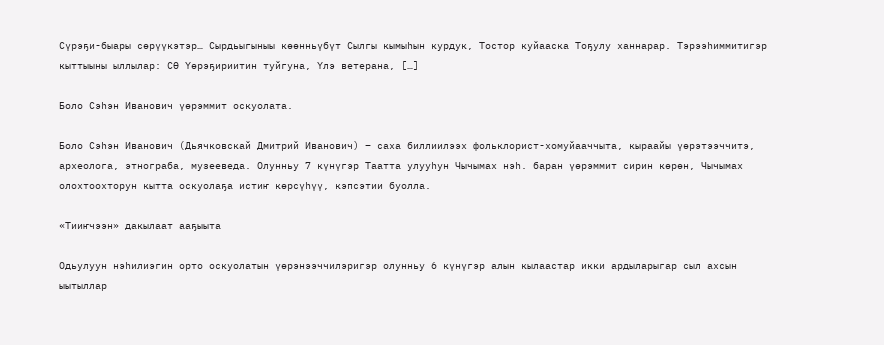Сүрэҕи-быары сөрүүкэтэр… Сырдьыгыныы көөнньүбүт Сылгы кымыһын курдук, Тостор куйааска Тоҕулу ханнарар. Тэрээһиммитигэр кыттыыны ыллылар: СӨ Үөрэҕириитин туйгуна, Үлэ ветерана, […]

Боло Сэһэн Иванович үөрэммит оскуолата.

Боло Сэһэн Иванович (Дьячковскай Дмитрий Иванович) – саха биллиилээх фольклорист-хомуйааччыта, кыраайы үөрэтээччитэ, археолога, этнограба, музееведа. Олунньу 7 күнүгэр Таатта улууһун Чычымах нэһ. баран үөрэммит сирин көрөн, Чычымах олохтоохторун кытта оскуолаҕа истиҥ көрсүһүү, кэпсэтии буолла.

«Тииҥчээн» дакылаат ааҕыыта

Одьулуун нэһилиэгин орто оскуолатын үөрэнээччилэригэр олунньу 6 күнүгэр алын кылаастар икки ардыларыгар сыл ахсын ыытыллар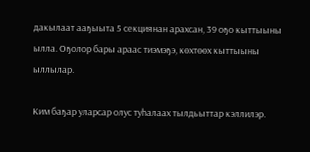дакылаат ааҕыыта 5 секциянан арахсан, 39 оҕо кыттыыны ылла. Оҕолор бары араас тиэмэҕэ, көхтөөх кыттыыны ыллылар.

Ким баҕар уларсар олус туһалаах тылдьыттар кэллилэр.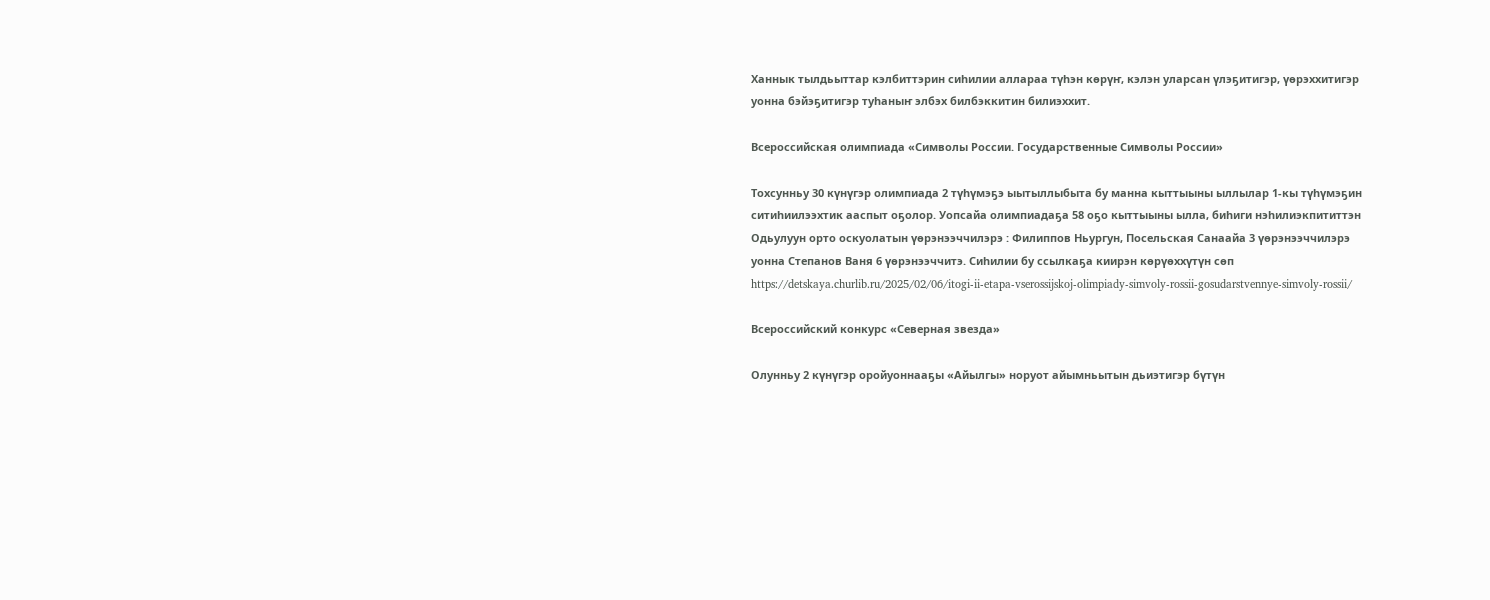Ханнык тылдьыттар кэлбиттэрин сиһилии аллараа түһэн көрүҥ, кэлэн уларсан үлэҕитигэр, үөрэххитигэр уонна бэйэҕитигэр туһаныҥ элбэх билбэккитин билиэххит.

Всероссийская олимпиада «Символы России. Государственные Символы России»

Тохсунньу 30 күнүгэр олимпиада 2 түһүмэҕэ ыытыллыбыта бу манна кыттыыны ыллылар 1-кы түһүмэҕин ситиһиилээхтик ааспыт оҕолор. Уопсайа олимпиадаҕа 58 оҕо кыттыыны ылла, биһиги нэһилиэкпититтэн Одьулуун орто оскуолатын үөрэнээччилэрэ : Филиппов Ньургун, Посельская Санаайа 3 үөрэнээччилэрэ уонна Степанов Ваня 6 үөрэнээччитэ. Сиһилии бу ссылкаҕа киирэн көрүөххүтүн сөп https://detskaya.churlib.ru/2025/02/06/itogi-ii-etapa-vserossijskoj-olimpiady-simvoly-rossii-gosudarstvennye-simvoly-rossii/

Всероссийский конкурс «Северная звезда»

Олунньу 2 күнүгэр оройуоннааҕы «Айылгы» норуот айымньытын дьиэтигэр бүтүн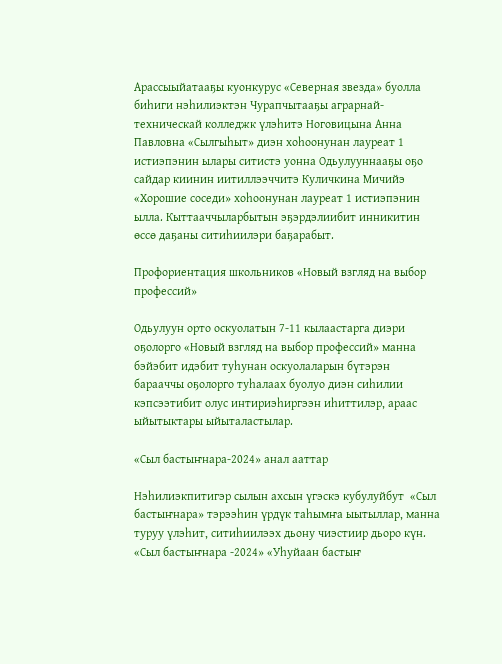Арассыыйатааҕы куонкурус «Северная звезда» буолла биһиги нэһилиэктэн Чурапчытааҕы аграрнай-техническай колледжк үлэһитэ Ноговицына Анна Павловна «Сылгыһыт» диэн хоһоонунан лауреат 1 истиэпэнин ылары ситистэ уонна Одьулууннааҕы оҕо сайдар киинин иитиллээччитэ Куличкина Мичийэ «Хорошие соседи» хоһоонунан лауреат 1 истиэпэнин ылла. Кыттааччыларбытын эҕэрдэлиибит инникитин өссө даҕаны ситиһиилэри баҕарабыт.

Профориентация школьников «Новый взгляд на выбор профессий»

Одьулуун орто оскуолатын 7-11 кылаастарга диэри оҕолорго «Новый взгляд на выбор профессий» манна бэйэбит идэбит туһунан оскуолаларын бүтэрэн барааччы оҕолорго туһалаах буолуо диэн сиһилии кэпсээтибит олус интириэһиргээн иһиттилэр, араас ыйытыктары ыйыталастылар.

«Сыл бастыҥнара-2024» анал ааттар

Нэһилиэкпитигэр сылын ахсын үгэскэ кубулуйбут  «Сыл бастыҥнара» тэрээһин үрдүк таһымҥа ыытыллар, манна туруу үлэһит, ситиһиилээх дьону чиэстиир дьоро күн. «Сыл бастыҥнара -2024» «Уһуйаан бастыҥ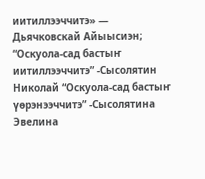иитиллээччитэ» — Дьячковскай Айыысиэн; “Оскуола-сад бастыҥ иитиллээччитэ” -Сысолятин Николай “Оскуола-сад бастыҥ үөрэнээччитэ” -Сысолятина Эвелина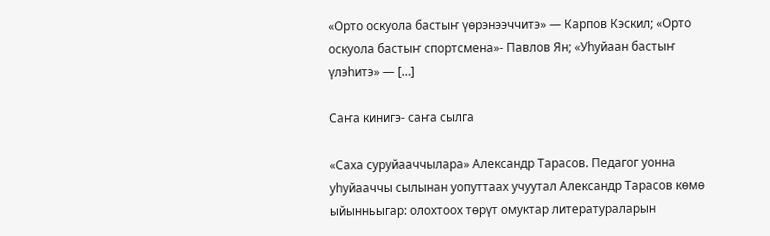«Орто оскуола бастыҥ үөрэнээччитэ» — Карпов Кэскил; «Орто оскуола бастыҥ спортсмена»- Павлов Ян; «Уһуйаан бастыҥ үлэһитэ» — […]

Саҥа кинигэ- саҥа сылга

«Саха суруйааччылара» Александр Тарасов. Педагог уонна уһуйааччы сылынан уопуттаах учуутал Александр Тарасов көмө ыйынньыгар: олохтоох төрүт омуктар литератураларын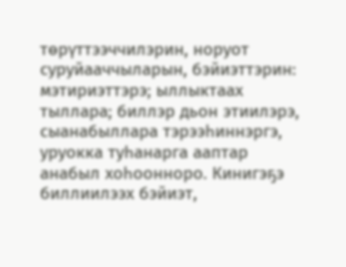төрүттээччилэрин, норуот суруйааччыларын, бэйиэттэрин: мэтириэттэрэ; ыллыктаах тыллара; биллэр дьон этиилэрэ, сыанабыллара тэрээһиннэргэ, уруокка туһанарга ааптар анабыл хоһоонноро. Кинигэҕэ биллиилээх бэйиэт,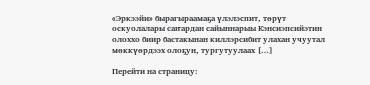«Эркээйи» бырагыраамаҕа үлэлэспит, төрүт оскуолалары саҥардан сайыннарыы Кэнсиэпсийэтин олоххо биир бастакынан киллэрсибит улахан учуутал мөккүөрдээх олоҕун, тургутуулаах […]

Перейти на страницу: